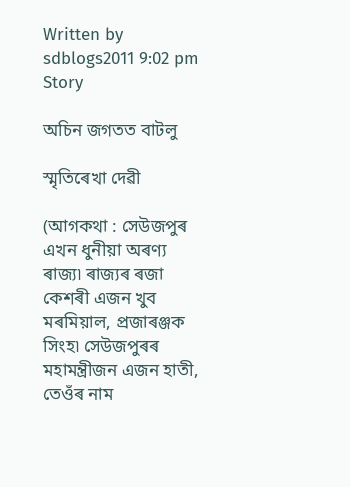Written by sdblogs2011 9:02 pm Story

অচিন জগতত বাটলু

স্মৃতিৰেখা দেৱী

(আগকথা : সেউজপুৰ এখন ধুনীয়া অৰণ্য ৰাজ্য৷ ৰাজ্যৰ ৰজা কেশৰী এজন খুব মৰমিয়াল, প্ৰজাৰঞ্জক সিংহ৷ সেউজপুৰৰ মহামন্ত্ৰীজন এজন হাতী, তেওঁৰ নাম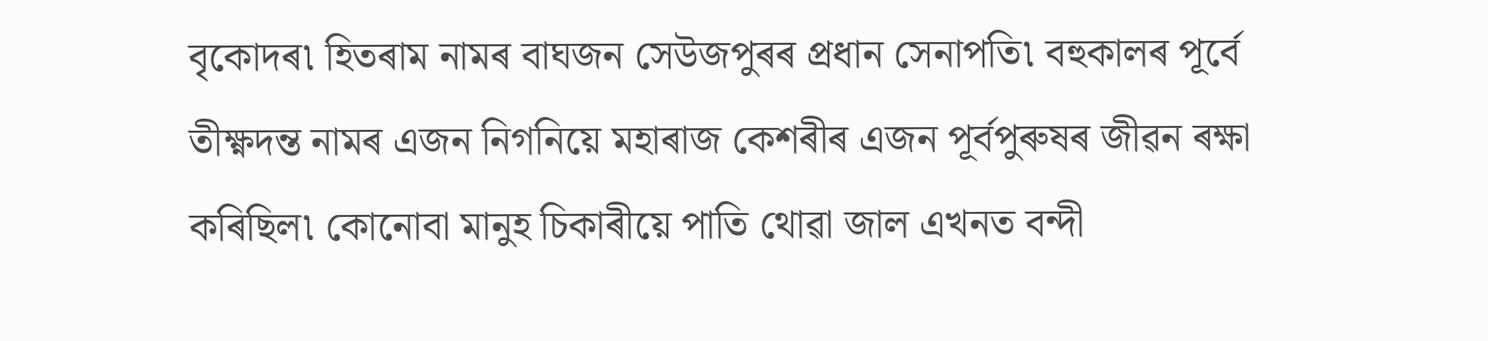বৃকোদৰ৷ হিতৰাম নামৰ বাঘজন সেউজপুৰৰ প্ৰধান সেনাপতি৷ বহুকালৰ পূৰ্বে তীক্ষ্ণদন্ত নামৰ এজন নিগনিয়ে মহাৰাজ কেশৰীৰ এজন পূৰ্বপুৰুষৰ জীৱন ৰক্ষা কৰিছিল৷ কোনোবা মানুহ চিকাৰীয়ে পাতি থোৱা জাল এখনত বন্দী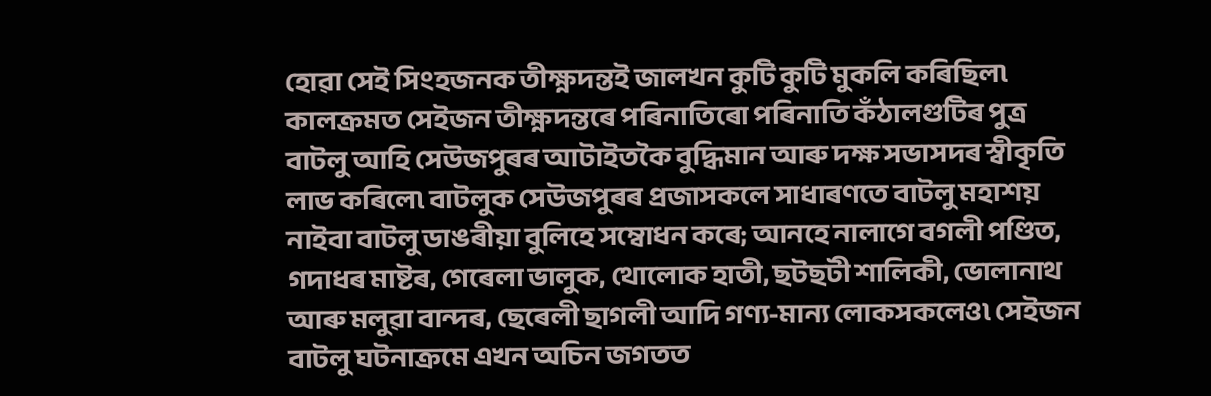হোৱা সেই সিংহজনক তীক্ষ্ণদন্তই জালখন কুটি কুটি মুকলি কৰিছিল৷ কালক্ৰমত সেইজন তীক্ষ্ণদন্তৰে পৰিনাতিৰো পৰিনাতি কঁঠালগুটিৰ পুত্ৰ বাটলু আহি সেউজপুৰৰ আটাইতকৈ বুদ্ধিমান আৰু দক্ষ সভাসদৰ স্বীকৃতি লাভ কৰিলে৷ বাটলুক সেউজপুৰৰ প্ৰজাসকলে সাধাৰণতে বাটলু মহাশয় নাইবা বাটলু ডাঙৰীয়া বুলিহে সম্বোধন কৰে; আনহে নালাগে বগলী পণ্ডিত, গদাধৰ মাষ্টৰ, গেৰেলা ভালুক, থোলোক হাতী, ছটছটী শালিকী, ভোলানাথ আৰু মলুৱা বান্দৰ, ছেৰেলী ছাগলী আদি গণ্য-মান্য লোকসকলেও৷ সেইজন বাটলু ঘটনাক্ৰমে এখন অচিন জগতত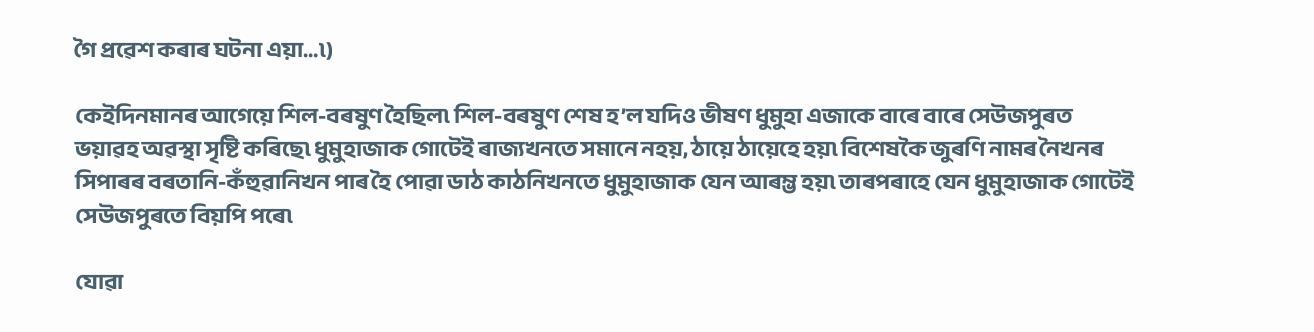গৈ প্ৰৱেশ কৰাৰ ঘটনা এয়া…৷)

কেইদিনমানৰ আগেয়ে শিল-বৰষুণ হৈছিল৷ শিল-বৰষুণ শেষ হ’ল যদিও ভীষণ ধুমুহা এজাকে বাৰে বাৰে সেউজপুৰত ভয়াৱহ অৱস্থা সৃষ্টি কৰিছে৷ ধুমুহাজাক গোটেই ৰাজ্যখনতে সমানে নহয়, ঠায়ে ঠায়েহে হয়৷ বিশেষকৈ জুৰণি নামৰ নৈখনৰ সিপাৰৰ বৰতানি-কঁহুৱানিখন পাৰ হৈ পোৱা ডাঠ কাঠনিখনতে ধুমুহাজাক যেন আৰম্ভ হয়৷ তাৰপৰাহে যেন ধুমুহাজাক গোটেই সেউজপুৰতে বিয়পি পৰে৷

যোৱা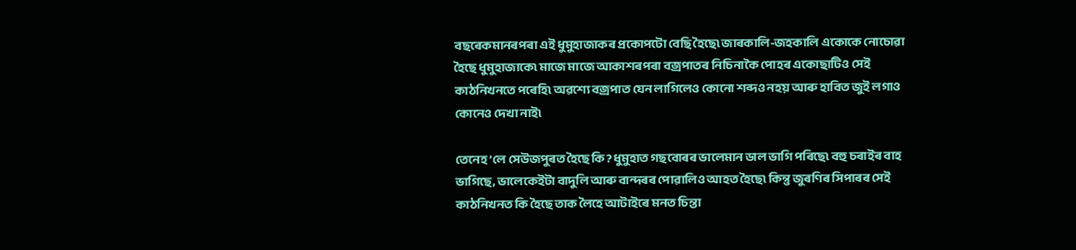বছৰেকমানৰপৰা এই ধুমুহাজাকৰ প্ৰকোপটো বেছি হৈছে৷ জাৰকালি-জহকালি একোকে নোচোৱা হৈছে ধুমুহাজাকে৷ মাজে মাজে আকাশৰপৰা বজ্ৰপাতৰ নিচিনাকৈ পোহৰ একোছাটিও সেই কাঠনিখনতে পৰেহি৷ অৱশ্যে বজ্ৰপাত যেন লাগিলেও কোনো শব্দও নহয় আৰু হাবিত জুই লগাও কোনেও দেখা নাই৷

তেনেহ’লে সেউজপুৰত হৈছে কি? ধুমুহাত গছবোৰৰ ভালেমান ডাল ভাগি পৰিছে৷ বহু চৰাইৰ বাহ ভাগিছে, ভালেকেইটা বাদুলি আৰু বান্দৰৰ পোৱালিও আহত হৈছে৷ কিন্তু জুৰণিৰ সিপাৰৰ সেই কাঠনিখনত কি হৈছে তাক লৈহে আটাইৰে মনত চিন্তা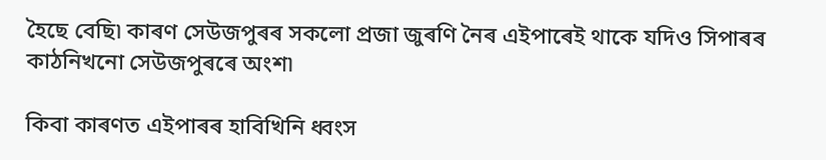হৈছে বেছি৷ কাৰণ সেউজপুৰৰ সকলো প্ৰজা জুৰণি নৈৰ এইপাৰেই থাকে যদিও সিপাৰৰ কাঠনিখনো সেউজপুৰৰে অংশ৷

কিবা কাৰণত এইপাৰৰ হাবিখিনি ধ্বংস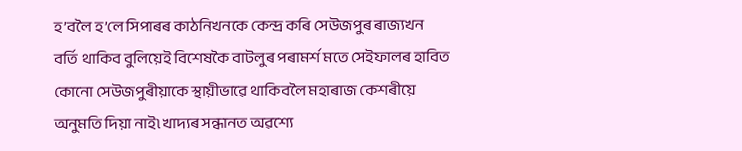হ’বলৈ হ’লে সিপাৰৰ কাঠনিখনকে কেন্দ্ৰ কৰি সেউজপুৰ ৰাজ্যখন বৰ্তি থাকিব বুলিয়েই বিশেষকৈ বাটলুৰ পৰামৰ্শ মতে সেইফালৰ হাবিত কোনো সেউজপুৰীয়াকে স্থায়ীভাৱে থাকিবলৈ মহাৰাজ কেশৰীয়ে অনুমতি দিয়া নাই৷ খাদ্যৰ সন্ধানত অৱশ্যে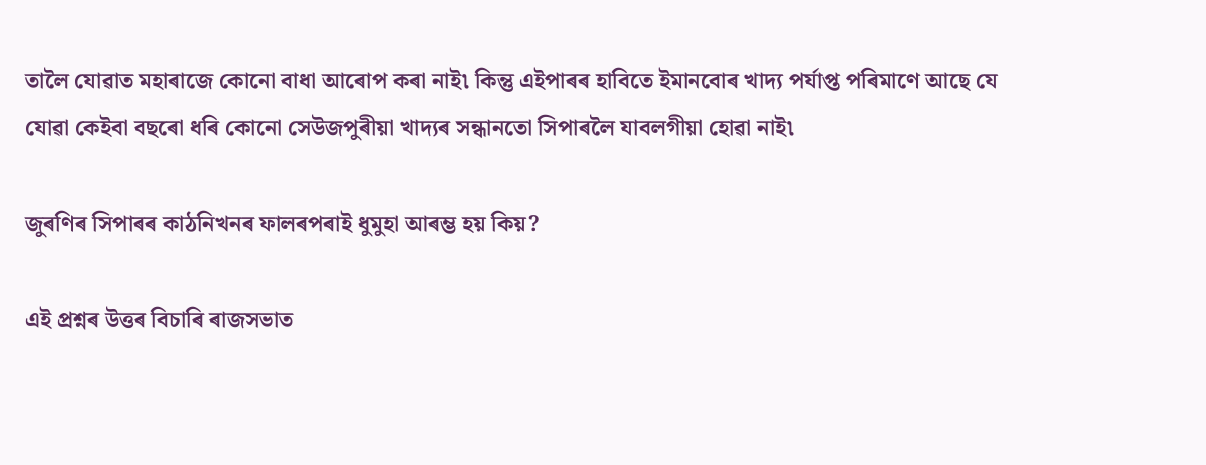তালৈ যোৱাত মহাৰাজে কোনো বাধা আৰোপ কৰা নাই৷ কিন্তু এইপাৰৰ হাবিতে ইমানবোৰ খাদ্য পৰ্যাপ্ত পৰিমাণে আছে যে যোৱা কেইবা বছৰো ধৰি কোনো সেউজপুৰীয়া খাদ্যৰ সন্ধানতো সিপাৰলৈ যাবলগীয়া হোৱা নাই৷

জুৰণিৰ সিপাৰৰ কাঠনিখনৰ ফালৰপৰাই ধুমুহা আৰম্ভ হয় কিয়?

এই প্ৰশ্নৰ উত্তৰ বিচাৰি ৰাজসভাত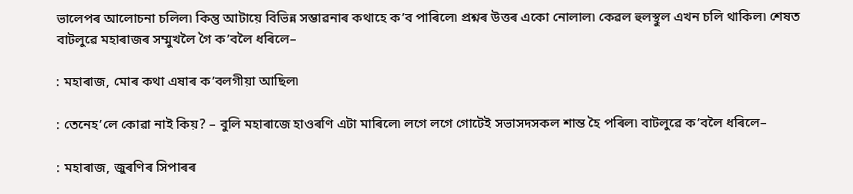ভালেপৰ আলোচনা চলিল৷ কিন্তু আটায়ে বিভিন্ন সম্ভাৱনাৰ কথাহে ক’ব পাৰিলে৷ প্ৰশ্নৰ উত্তৰ একো নোলাল৷ কেৱল হুলস্থুল এখন চলি থাকিল৷ শেষত বাটলুৱে মহাৰাজৰ সম্মুখলৈ গৈ ক’বলৈ ধৰিলে–

: মহাৰাজ, মোৰ কথা এষাৰ ক’বলগীয়া আছিল৷

: তেনেহ’লে কোৱা নাই কিয়? – বুলি মহাৰাজে হাওৰণি এটা মাৰিলে৷ লগে লগে গোটেই সভাসদসকল শান্ত হৈ পৰিল৷ বাটলুৱে ক’বলৈ ধৰিলে–

: মহাৰাজ, জুৰণিৰ সিপাৰৰ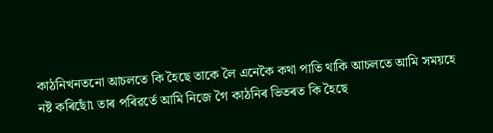কাঠনিখনতনো আচলতে কি হৈছে তাকে লৈ এনেকৈ কথা পাতি থাকি আচলতে আমি সময়হে নষ্ট কৰিছোঁ৷ তাৰ পৰিৱৰ্তে আমি নিজে গৈ কাঠনিৰ ভিতৰত কি হৈছে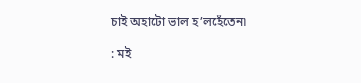চাই অহাটো ভাল হ’লহেঁতেন৷

: মই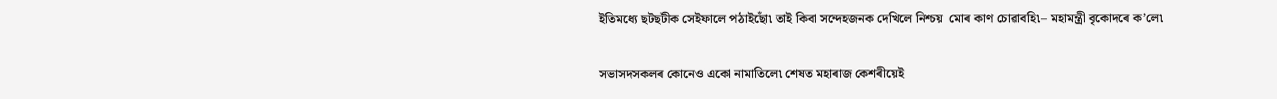ইতিমধ্যে ছটছটীক সেইফালে পঠাইছোঁ৷ তাই কিবা সন্দেহজনক দেখিলে নিশ্চয়  মোৰ কাণ চোৱাবহি৷– মহামন্ত্ৰী বৃকোদৰে ক’লে৷

সভাসদসকলৰ কোনেও একো নামাতিলে৷ শেষত মহাৰাজ কেশৰীয়েই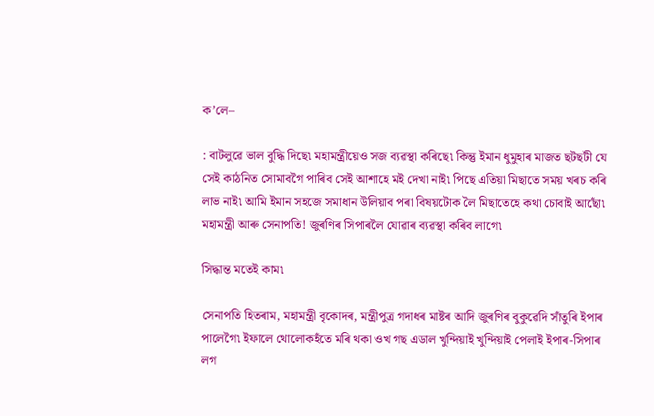ক’লে–

: বাটলুৱে ভাল বুদ্ধি দিছে৷ মহামন্ত্ৰীয়েও সজ ব্যৱস্থা কৰিছে৷ কিন্তু ইমান ধুমুহাৰ মাজত ছটছটী যে সেই কাঠনিত সোমাবগৈ পাৰিব সেই আশাহে মই দেখা নাই৷ পিছে এতিয়া মিছাতে সময় খৰচ কৰি লাভ নাই৷ আমি ইমান সহজে সমাধান উলিয়াব পৰা বিষয়টোক লৈ মিছাতেহে কথা চোবাই আছোঁ৷ মহামন্ত্ৰী আৰু সেনাপতি! জুৰণিৰ সিপাৰলৈ যোৱাৰ ব্যৱস্থা কৰিব লাগে৷

সিদ্ধান্ত মতেই কাম৷

সেনাপতি হিতৰাম, মহামন্ত্ৰী বৃকোদৰ, মন্ত্ৰীপুত্ৰ গদাধৰ মাষ্টৰ আদি জুৰণিৰ বুকুৱেদি সাঁতুৰি ইপাৰ পালেগৈ৷ ইফালে থোলোকহঁতে মৰি থকা ওখ গছ এডাল খুন্দিয়াই খুন্দিয়াই পেলাই ইপাৰ-সিপাৰ লগ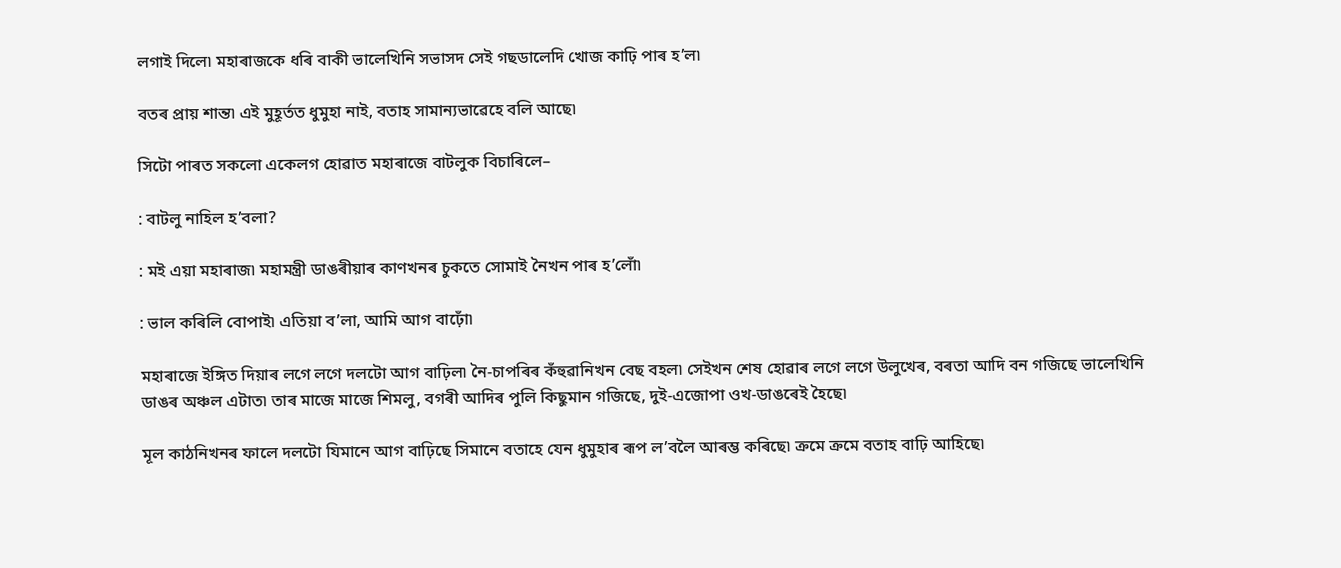লগাই দিলে৷ মহাৰাজকে ধৰি বাকী ভালেখিনি সভাসদ সেই গছডালেদি খোজ কাঢ়ি পাৰ হ’ল৷

বতৰ প্ৰায় শান্ত৷ এই মুহূৰ্তত ধুমুহা নাই, বতাহ সামান্যভাৱেহে বলি আছে৷

সিটো পাৰত সকলো একেলগ হোৱাত মহাৰাজে বাটলুক বিচাৰিলে–

: বাটলু নাহিল হ’বলা?

: মই এয়া মহাৰাজ৷ মহামন্ত্ৰী ডাঙৰীয়াৰ কাণখনৰ চুকতে সোমাই নৈখন পাৰ হ’লোঁ৷

: ভাল কৰিলি বোপাই৷ এতিয়া ব’লা, আমি আগ বাঢ়োঁ৷

মহাৰাজে ইঙ্গিত দিয়াৰ লগে লগে দলটো আগ বাঢ়িল৷ নৈ-চাপৰিৰ কঁহুৱানিখন বেছ বহল৷ সেইখন শেষ হোৱাৰ লগে লগে উলুখেৰ, বৰতা আদি বন গজিছে ভালেখিনি ডাঙৰ অঞ্চল এটাত৷ তাৰ মাজে মাজে শিমলু, বগৰী আদিৰ পুলি কিছুমান গজিছে, দুই-এজোপা ওখ-ডাঙৰেই হৈছে৷

মূল কাঠনিখনৰ ফালে দলটো যিমানে আগ বাঢ়িছে সিমানে বতাহে যেন ধুমুহাৰ ৰূপ ল’বলৈ আৰম্ভ কৰিছে৷ ক্ৰমে ক্ৰমে বতাহ বাঢ়ি আহিছে৷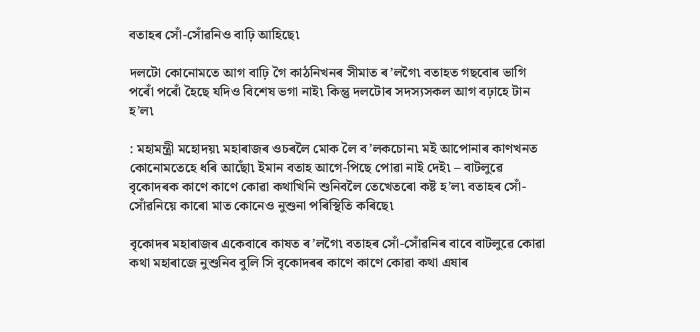বতাহৰ সোঁ-সোঁৱনিও বাঢ়ি আহিছে৷

দলটো কোনোমতে আগ বাঢ়ি গৈ কাঠনিখনৰ সীমাত ৰ’লগৈ৷ বতাহত গছবোৰ ভাগি পৰোঁ পৰোঁ হৈছে যদিও বিশেষ ভগা নাই৷ কিন্তু দলটোৰ সদস্যসকল আগ বঢ়াহে টান হ’ল৷

: মহামন্ত্ৰী মহোদয়৷ মহাৰাজৰ ওচৰলৈ মোক লৈ ব’লকচোন৷ মই আপোনাৰ কাণখনত কোনোমতেহে ধৰি আছোঁ৷ ইমান বতাহ আগে-পিছে পোৱা নাই দেই৷ – বাটলুৱে বৃকোদৰক কাণে কাণে কোৱা কথাখিনি শুনিবলৈ তেখেতৰো কষ্ট হ’ল৷ বতাহৰ সোঁ-সোঁৱনিয়ে কাৰো মাত কোনেও নুশুনা পৰিস্থিতি কৰিছে৷

বৃকোদৰ মহাৰাজৰ একেবাৰে কাষত ৰ’লগৈ৷ বতাহৰ সোঁ-সোঁৱনিৰ বাবে বাটলুৱে কোৱা কথা মহাৰাজে নুশুনিব বুলি সি বৃকোদৰৰ কাণে কাণে কোৱা কথা এষাৰ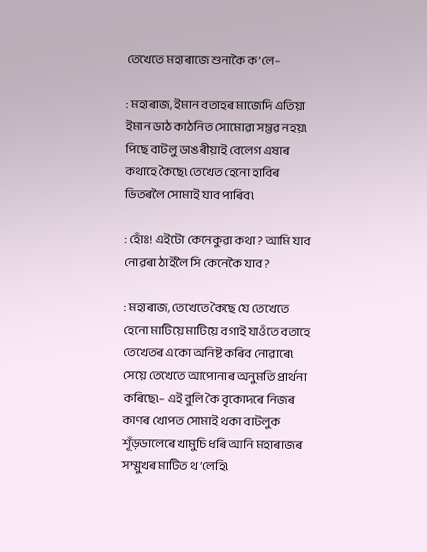তেখেতে মহাৰাজে শুনাকৈ ক’লে–

: মহাৰাজ, ইমান বতাহৰ মাজেদি এতিয়া ইমান ডাঠ কাঠনিত সোমোৱা সম্ভৱ নহয়৷ পিছে বাটলু ডাঙৰীয়াই বেলেগ এষাৰ কথাহে কৈছে৷ তেখেত হেনো হাবিৰ ভিতৰলৈ সোমাই যাব পাৰিব৷

: হোঁঃ! এইটো কেনেকুৱা কথা? আমি যাব নোৱৰা ঠাইলৈ সি কেনেকৈ যাব?

: মহাৰাজ, তেখেতে কৈছে যে তেখেতে হেনো মাটিয়ে মাটিয়ে বগাই যাওঁতে বতাহে তেখেতৰ একো অনিষ্ট কৰিব নোৱাৰে৷ সেয়ে তেখেতে আপোনাৰ অনুমতি প্ৰাৰ্থনা কৰিছে৷– এই বুলি কৈ বৃকোদৰে নিজৰ কাণৰ খোপত সোমাই থকা বাটলুক শূঁড়ডালেৰে খামুচি ধৰি আনি মহাৰাজৰ সম্মুখৰ মাটিত থ’লেহি৷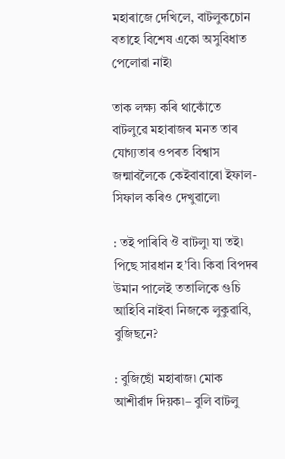মহাৰাজে দেখিলে, বাটলুকচোন বতাহে বিশেষ একো অসুবিধাত পেলোৱা নাই৷

তাক লক্ষ্য কৰি থাকোঁতে বাটলুৱে মহাৰাজৰ মনত তাৰ যোগ্যতাৰ ওপৰত বিশ্বাস জন্মাবলৈকে কেইবাবাৰো ইফাল-সিফাল কৰিও দেখুৱালে৷

: তই পাৰিবি ঔ বাটলু৷ যা তই৷ পিছে সাৱধান হ’বি৷ কিবা বিপদৰ উমান পালেই ততালিকে গুচি আহিবি নাইবা নিজকে লুকুৱাবি, বুজিছনে?

: বুজিছোঁ মহাৰাজ৷ মোক আশীৰ্ৱাদ দিয়ক৷– বুলি বাটলু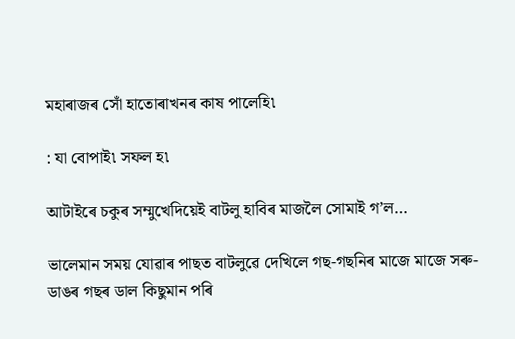মহাৰাজৰ সোঁ হাতোৰাখনৰ কাষ পালেহি৷

: যা বোপাই৷ সফল হ৷

আটাইৰে চকুৰ সম্মুখেদিয়েই বাটলু হাবিৰ মাজলৈ সোমাই গ’ল…

ভালেমান সময় যোৱাৰ পাছত বাটলুৱে দেখিলে গছ-গছনিৰ মাজে মাজে সৰু-ডাঙৰ গছৰ ডাল কিছুমান পৰি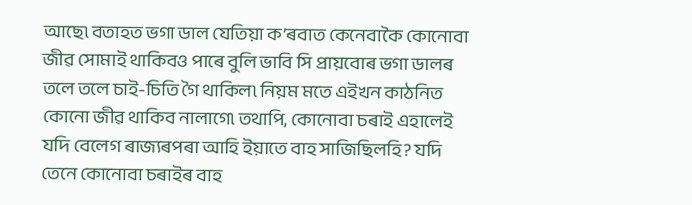আছে৷ বতাহত ভগা ডাল যেতিয়া ক’ৰবাত কেনেবাকৈ কোনোবা জীৱ সোমাই থাকিবও পাৰে বুলি ভাবি সি প্ৰায়বোৰ ভগা ডালৰ তলে তলে চাই-চিতি গৈ থাকিল৷ নিয়ম মতে এইখন কাঠনিত কোনো জীৱ থাকিব নালাগে৷ তথাপি, কোনোবা চৰাই এহালেই যদি বেলেগ ৰাজ্যৰপৰা আহি ইয়াতে বাহ সাজিছিলহি? যদি তেনে কোনোবা চৰাইৰ বাহ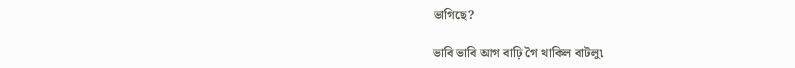ভাগিছে?

ভাবি ভাবি আগ বাঢ়ি গৈ থাকিল বাটলু৷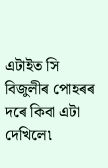এটাইত সি বিজুলীৰ পোহৰৰ দৰে কিবা এটা দেখিলে৷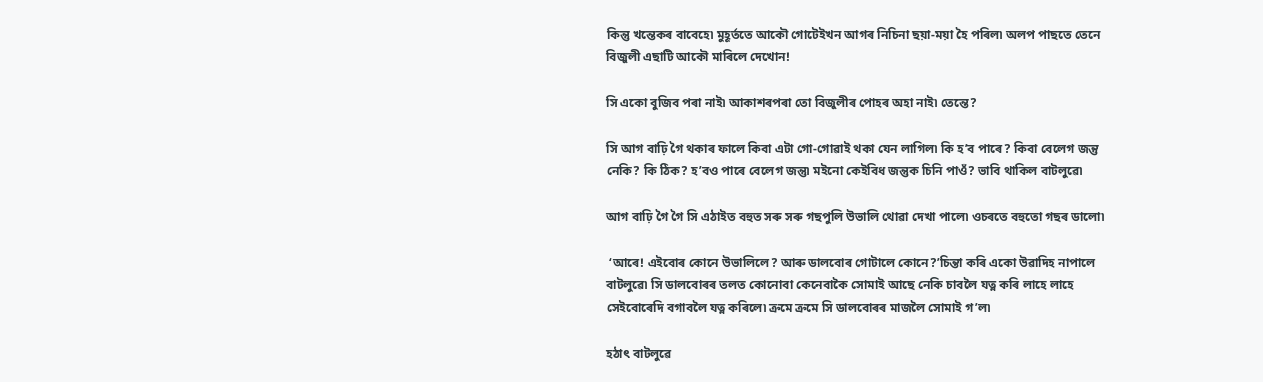কিন্তু খন্তেকৰ বাবেহে৷ মুহূৰ্ততে আকৌ গোটেইখন আগৰ নিচিনা ছয়া-ময়া হৈ পৰিল৷ অলপ পাছতে তেনে বিজুলী এছাটি আকৌ মাৰিলে দেখোন!

সি একো বুজিব পৰা নাই৷ আকাশৰপৰা তো বিজুলীৰ পোহৰ অহা নাই৷ তেন্তে?

সি আগ বাঢ়ি গৈ থকাৰ ফালে কিবা এটা গো-গোৱাই থকা যেন লাগিল৷ কি হ’ব পাৰে? কিবা বেলেগ জন্তু নেকি? কি ঠিক? হ’বও পাৰে বেলেগ জন্তু৷ মইনো কেইবিধ জন্তুক চিনি পাওঁ? ভাবি থাকিল বাটলুৱে৷

আগ বাঢ়ি গৈ গৈ সি এঠাইত বহুত সৰু সৰু গছপুলি উভালি থোৱা দেখা পালে৷ ওচৰতে বহুতো গছৰ ডালো৷

 ‘আৰে! এইবোৰ কোনে উভালিলে? আৰু ডালবোৰ গোটালে কোনে?’চিন্তা কৰি একো উৱাদিহ নাপালে বাটলুৱে৷ সি ডালবোৰৰ তলত কোনোবা কেনেবাকৈ সোমাই আছে নেকি চাবলৈ যত্ন কৰি লাহে লাহে সেইবোৰেদি বগাবলৈ যত্ন কৰিলে৷ ক্ৰমে ক্ৰমে সি ডালবোৰৰ মাজলৈ সোমাই গ’ল৷

হঠাৎ বাটলুৱে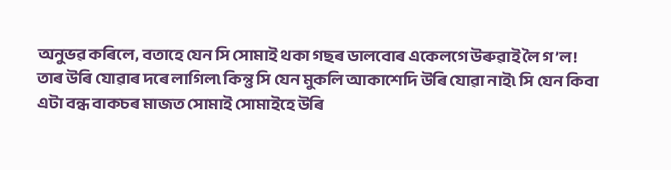অনুভৱ কৰিলে, বতাহে যেন সি সোমাই থকা গছৰ ডালবোৰ একেলগে উৰুৱাই লৈ গ’ল! তাৰ উৰি যোৱাৰ দৰে লাগিল৷ কিন্তু সি যেন মুকলি আকাশেদি উৰি যোৱা নাই৷ সি যেন কিবা এটা বন্ধ বাকচৰ মাজত সোমাই সোমাইহে উৰি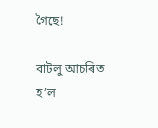গৈছে!

বাটলু আচৰিত হ’ল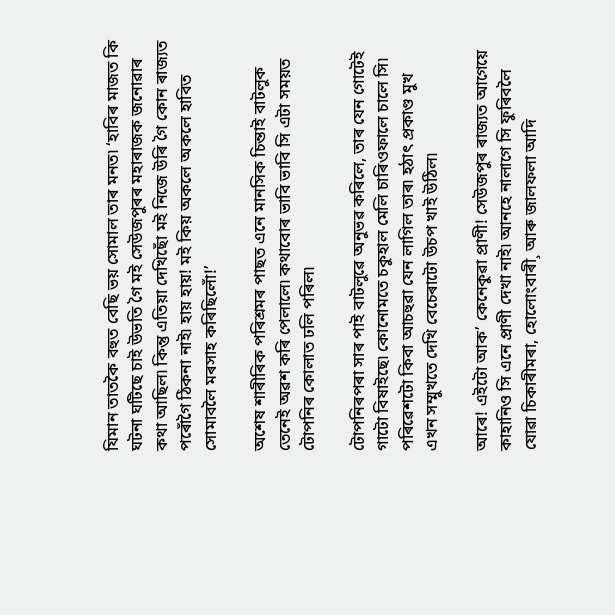যিমান তাতকৈ বহুত বেছি ভয় সোমাল তাৰ মনত৷ ‘হাবিৰ মাজত কি ঘটনা ঘটিছে চাই উভতি গৈ মই সেউজপুৰৰ মহাৰাজক জনোৱাৰ কথা আছিল৷ কিন্তু এতিয়া দেখিছোঁ মই নিজে উৰি গৈ কোন ৰাজ্যত পৰোঁগৈ ঠিকনা নাই৷ হায় হায়! মই কিয় অকলে অকলে হাবিত সোমাবলৈ মৰসাহ কৰিছিলোঁ!’

অশেষ শাৰীৰিক পৰিশ্ৰমৰ পাছত এনে মানসিক চিন্তাই বাটলুক তেনেই অৱশ কৰি পেলালে৷ কথাবোৰ ভাবি ভাবি সি এটা সময়ত টোপনিৰ কোলাত ঢলি পৰিল৷

টোপনিৰপৰা সাৰ পাই বাটলুৱে অনুভৱ কৰিলে, তাৰ যেন গোটেই গাটো বিষাইছে৷ কোনোমতে চকুহাল মেলি চাৰিওফালে চালে সি৷ পৰিৱেশটো কিবা আচহুৱা যেন লাগিল তাৰ৷ হঠাৎ প্ৰকাণ্ড মুখ এখন সম্মুখতে দেখি বেচেৰাটো উচপ খাই উঠিল৷

আৰে! এইটো আক’ কেনেকুৱা প্ৰাণী! সেউজপুৰ ৰাজ্যত আগেয়ে কাহানিও সি এনে প্ৰাণী দেখা নাই৷ আনহে নালাগে সি ফুৰিবলৈ যোৱা চিকাৰীমৰা, হোলোংবাৰী¸ আৰু জালফলা আদি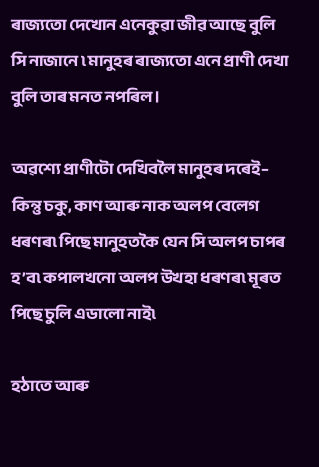ৰাজ্যতো দেখোন এনেকুৱা জীৱ আছে বুলি সি নাজানে ৷ মানুহৰ ৰাজ্যতো এনে প্ৰাণী দেখা বুলি তাৰ মনত নপৰিল।

অৱশ্যে প্ৰাণীটো দেখিবলৈ মানুহৰ দৰেই– কিন্তু চকু, কাণ আৰু নাক অলপ বেলেগ ধৰণৰ৷ পিছে মানুহতকৈ যেন সি অলপ চাপৰ হ’ব৷ কপালখনো অলপ উখহা ধৰণৰ৷ মূৰত পিছে চুলি এডালো নাই৷

হঠাতে আৰু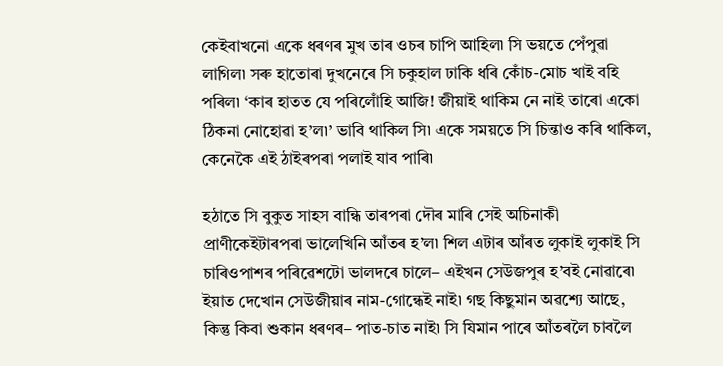কেইবাখনো একে ধৰণৰ মুখ তাৰ ওচৰ চাপি আহিল৷ সি ভয়তে পেঁপুৱা লাগিল৷ সৰু হাতোৰা দুখনেৰে সি চকুহাল ঢাকি ধৰি কোঁচ-মোচ খাই বহি পৰিল৷ ‘কাৰ হাতত যে পৰিলোঁহি আজি! জীয়াই থাকিম নে নাই তাৰো একো ঠিকনা নোহোৱা হ’ল৷’ ভাবি থাকিল সি৷ একে সময়তে সি চিন্তাও কৰি থাকিল, কেনেকৈ এই ঠাইৰপৰা পলাই যাব পাৰি৷

হঠাতে সি বুকুত সাহস বান্ধি তাৰপৰা দৌৰ মাৰি সেই অচিনাকী প্ৰাণীকেইটাৰপৰা ভালেখিনি আঁতৰ হ’ল৷ শিল এটাৰ আঁৰত লুকাই লুকাই সি চাৰিওপাশৰ পৰিৱেশটো ভালদৰে চালে– এইখন সেউজপুৰ হ’বই নোৱাৰে৷ ইয়াত দেখোন সেউজীয়াৰ নাম-গোন্ধেই নাই৷ গছ কিছুমান অৱশ্যে আছে, কিন্তু কিবা শুকান ধৰণৰ– পাত-চাত নাই৷ সি যিমান পাৰে আঁতৰলৈ চাবলৈ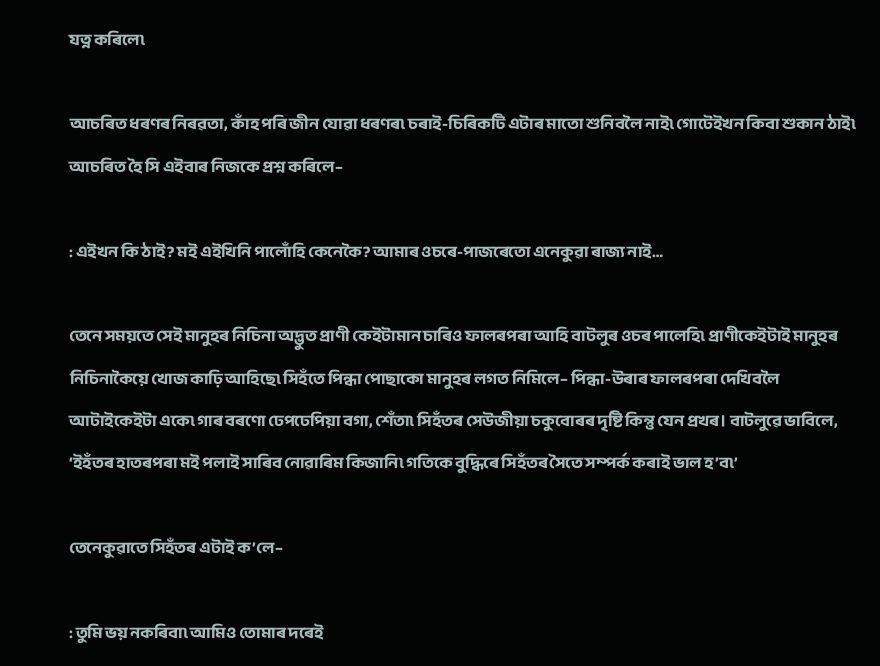যত্ন কৰিলে৷

আচৰিত ধৰণৰ নিৰৱতা, কাঁহ পৰি জীন যোৱা ধৰণৰ৷ চৰাই-চিৰিকটি এটাৰ মাতো শুনিবলৈ নাই৷ গোটেইখন কিবা শুকান ঠাই৷ আচৰিত হৈ সি এইবাৰ নিজকে প্ৰশ্ন কৰিলে–

: এইখন কি ঠাই? মই এইখিনি পালোঁহি কেনেকৈ? আমাৰ ওচৰে-পাজৰেতো এনেকুৱা ৰাজ্য নাই…

তেনে সময়তে সেই মানুহৰ নিচিনা অদ্ভুত প্ৰাণী কেইটামান চাৰিও ফালৰপৰা আহি বাটলুৰ ওচৰ পালেহি৷ প্ৰাণীকেইটাই মানুহৰ নিচিনাকৈয়ে খোজ কাঢ়ি আহিছে৷ সিহঁতে পিন্ধা পোছাকো মানুহৰ লগত নিমিলে– পিন্ধা-উৰাৰ ফালৰপৰা দেখিবলৈ আটাইকেইটা একে৷ গাৰ বৰণো ঢেপঢেপিয়া বগা, শেঁতা৷ সিহঁতৰ সেউজীয়া চকুবোৰৰ দৃষ্টি কিন্তু যেন প্ৰখৰ। বাটলুৱে ভাবিলে, ‘ইহঁতৰ হাতৰপৰা মই পলাই সাৰিব নোৱাৰিম কিজানি৷ গতিকে বুদ্ধিৰে সিহঁতৰ সৈতে সম্পৰ্ক কৰাই ভাল হ’ব৷’

তেনেকুৱাতে সিহঁতৰ এটাই ক’লে–

: তুমি ভয় নকৰিবা৷ আমিও তোমাৰ দৰেই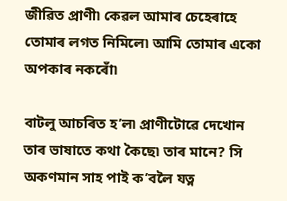জীৱিত প্ৰাণী৷ কেৱল আমাৰ চেহেৰাহে তোমাৰ লগত নিমিলে৷ আমি তোমাৰ একো অপকাৰ নকৰোঁ৷

বাটলু আচৰিত হ’ল৷ প্ৰাণীটোৱে দেখোন তাৰ ভাষাতে কথা কৈছে৷ তাৰ মানে? সি অকণমান সাহ পাই ক’বলৈ যত্ন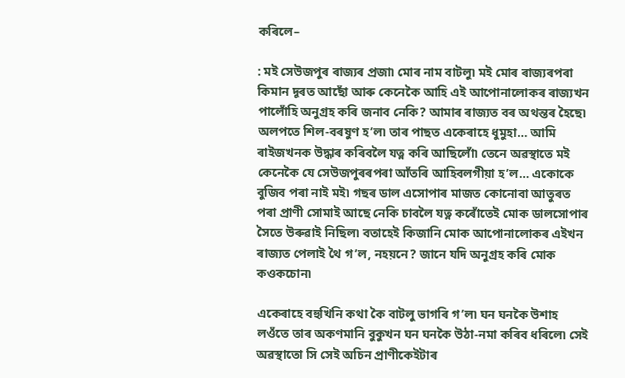কৰিলে–

: মই সেউজপুৰ ৰাজ্যৰ প্ৰজা৷ মোৰ নাম বাটলু৷ মই মোৰ ৰাজ্যৰপৰা কিমান দূৰত আছোঁ আৰু কেনেকৈ আহি এই আপোনালোকৰ ৰাজ্যখন পালোঁহি অনুগ্ৰহ কৰি জনাব নেকি? আমাৰ ৰাজ্যত বৰ অথন্তৰ হৈছে৷ অলপতে শিল-বৰষুণ হ’ল৷ তাৰ পাছত একেৰাহে ধুমুহা… আমি ৰাইজখনক উদ্ধাৰ কৰিবলৈ যত্ন কৰি আছিলোঁ৷ তেনে অৱস্থাতে মই কেনেকৈ যে সেউজপুৰৰপৰা আঁতৰি আহিবলগীয়া হ’ল… একোকে বুজিব পৰা নাই মই৷ গছৰ ডাল এসোপাৰ মাজত কোনোবা আতুৰত পৰা প্ৰাণী সোমাই আছে নেকি চাবলৈ যত্ন কৰোঁতেই মোক ডালসোপাৰ সৈতে উৰুৱাই নিছিল৷ বতাহেই কিজানি মোক আপোনালোকৰ এইখন ৰাজ্যত পেলাই থৈ গ’ল, নহয়নে? জানে যদি অনুগ্ৰহ কৰি মোক কওকচোন৷

একেৰাহে বহুখিনি কথা কৈ বাটলু ভাগৰি গ’ল৷ ঘন ঘনকৈ উশাহ লওঁতে তাৰ অকণমানি বুকুখন ঘন ঘনকৈ উঠা-নমা কৰিব ধৰিলে৷ সেই অৱস্থাতো সি সেই অচিন প্ৰাণীকেইটাৰ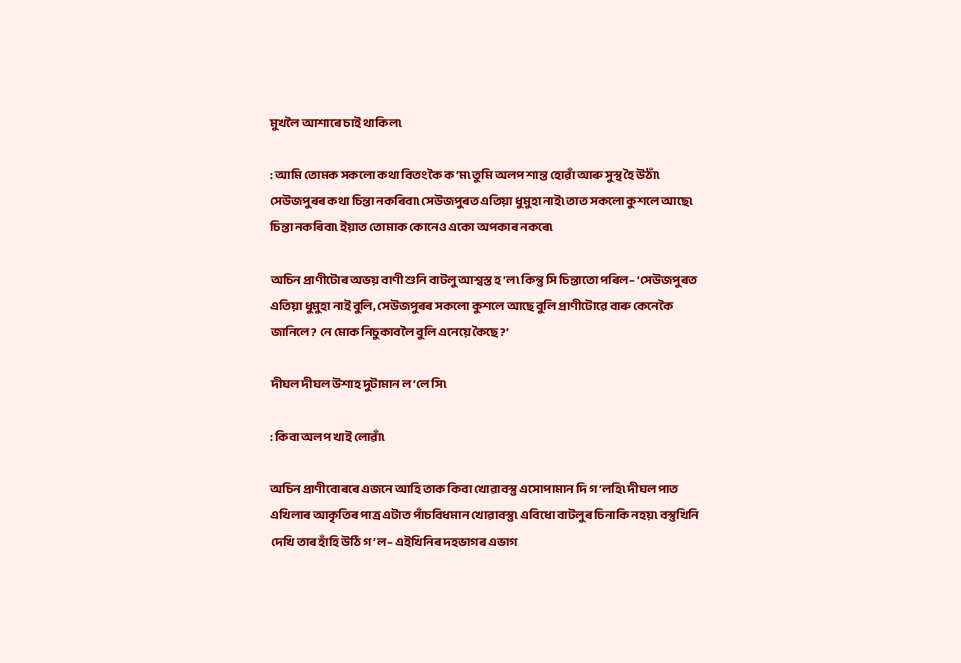মুখলৈ আশাৰে চাই থাকিল৷

: আমি তোমক সকলো কথা বিতংকৈ ক’ম৷ তুমি অলপ শান্ত হোৱাঁ আৰু সুস্থ হৈ উঠাঁ৷ সেউজপুৰৰ কথা চিন্তা নকৰিবা৷ সেউজপুৰত এতিয়া ধুমুহা নাই৷ তাত সকলো কুশলে আছে৷ চিন্তা নকৰিবা৷ ইয়াত তোমাক কোনেও একো অপকাৰ নকৰে৷

অচিন প্ৰাণীটোৰ অভয় বাণী শুনি বাটলু আশ্বস্ত হ’ল৷ কিন্তু সি চিন্তাতো পৰিল– ‘সেউজপুৰত এতিয়া ধুমুহা নাই বুলি, সেউজপুৰৰ সকলো কুশলে আছে বুলি প্ৰাণীটোৱে বাৰু কেনেকৈ জানিলে? নে মোক নিচুকাবলৈ বুলি এনেয়ে কৈছে?’

দীঘল দীঘল উশাহ দুটামান ল’লে সি৷

: কিবা অলপ খাই লোৱাঁ৷

অচিন প্ৰাণীবোৰৰে এজনে আহি তাক কিবা খোৱাবস্তু এসোপামান দি গ’লহি৷ দীঘল পাত এখিলাৰ আকৃতিৰ পাত্ৰ এটাত পাঁচবিধমান খোৱাবস্তু৷ এবিধো বাটলুৰ চিনাকি নহয়৷ বস্তুখিনি দেখি তাৰ হাঁহি উঠি গ’ল– এইখিনিৰ দহভাগৰ এভাগ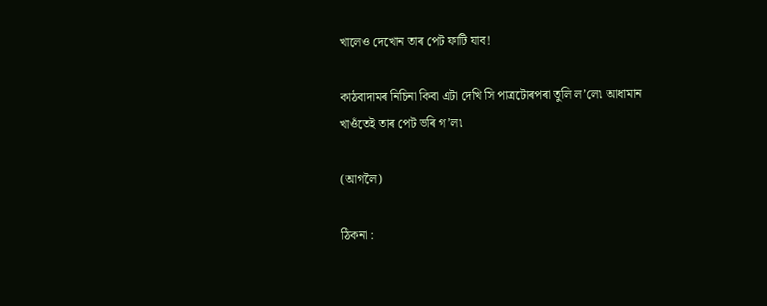খালেও দেখোন তাৰ পেট ফাটি যাব!

কাঠবাদামৰ নিচিনা কিবা এটা দেখি সি পাত্ৰটোৰপৰা তুলি ল’লে৷ আধামান খাওঁতেই তাৰ পেট ভৰি গ’ল৷

(আগলৈ)

ঠিকনা :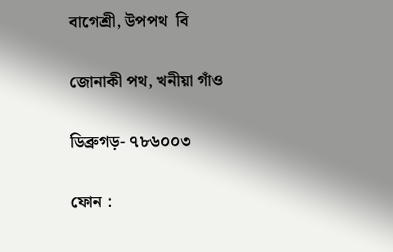বাগেশ্ৰী, উপপথ  বি

জোনাকী পথ, খনীয়া গাঁও

ডিব্ৰুগড়- ৭৮৬০০৩

ফোন :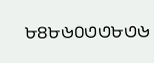৮৪৮৬০৩৩৮৩৬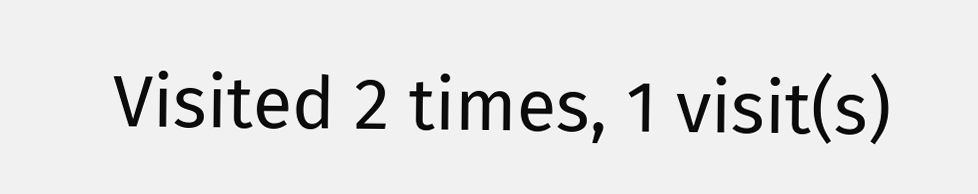Visited 2 times, 1 visit(s)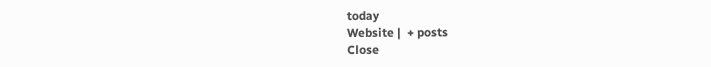today
Website |  + posts
Close